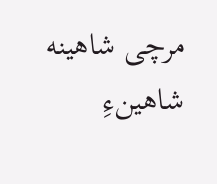مرچی شاھینه شاھینءِ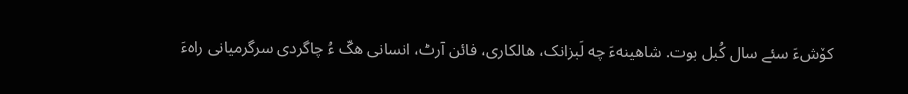کۆشءَ سئے سال کُبل بوت. شاهینهءَ چه لَبزانک، هالکاری، فائن آرٹ، انسانی هکّ ءُ چاگردی سرگرمیانی راهءَ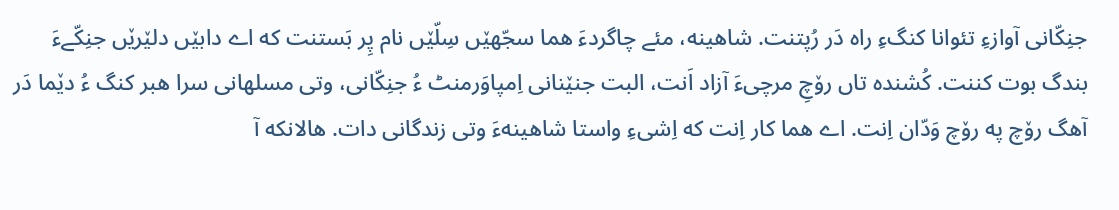جنِکّانی آوازءِ تئوانا کنگءِ راه دَر رُپتنت. شاهینه، مئے چاگردءَ هما سجّهێں سِلّێں نام پِر بَستنت که اے دابێں دلێرێں جنِکّےءَ بندگ بوت کننت. کُشنده تاں رۆچِ مرچیءَ آزاد اَنت، البت جنێنانی اِمپاوَرمنٹ ءُ جنِکّانی، وتی مسلهانی سرا هبر کنگ ءُ دێما دَر آهگ رۆچ په رۆچ وَدّان اِنت. اے هما کار اِنت که اِشیءِ واستا شاهینهءَ وتی زندگانی دات. هالانکه آ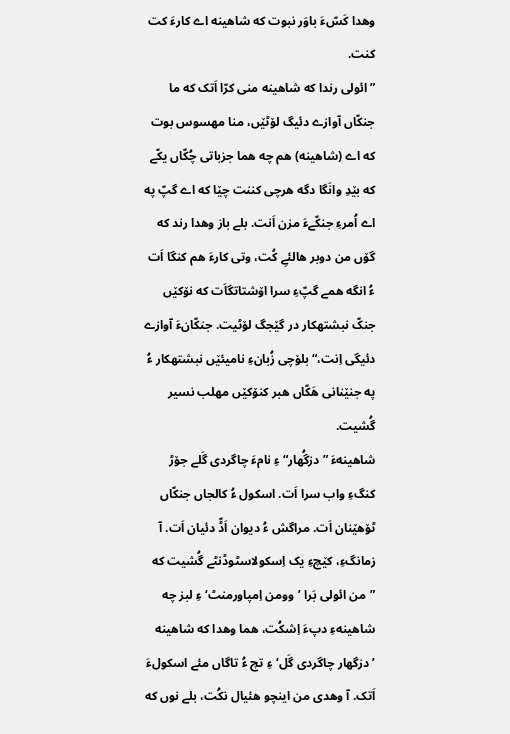وهدا کَسّءَ باوَر نبوت که شاهینه اے کارءَ کت کنت.
”ائولی رندا که شاھینه منی کرّا اَتک که ما جنکّاں آوازے دئیگ لۆٹێں، منا مهسوس بوت که اے (شاهینه) هم چه هما جزباتی چُکّاں یکّے که بێدِ وانَگا دگه هرچی کننت چێا که اے گپّ په اے اُمرءِ جنکّےءَ مزن اَنت. بلے باز وھدا رند که گۆں من دوبر ھالئےِ کُت، وتی کارءَ هم کنگا اَت ءُ انگه همے گپّءِ سرا اۆشتاتگاَت که نۆکێں جنکّ نبشتهکار در گێجگ لۆٹیت. جنکّانءَ آوازے دئیگی اِنت،“ بلۆچی زُبانءِ نامیئێں نبشتهکار ءُ په جنێنانی هَکّاں هبر کنۆکێں مهلب نسیر گُشیت.
شاهینهءَ ”دزگُهار“ءِ نامءَ چاگردی گَلے جۆڑ کنگءِ واب سرا اَت. اسکول ءُ کالجاں جنکّاں ٹۆهێنان اَت. مراگش ءُ دیوان اَڈّ دئیان اَت. آ زمانگءِ، کێچءِ یک اِسکولاسٹوڈنٹے گُشیت که ”من ائولی بَرا ’وومن اِمپاورمنٹ‘ءِ لبز چه شاھینهءِ دپءَ اِشکُت، هما وهدا که شاھینه ’دزگھار چاگردی گَل‘ءِ تچ ءُ تاگاں مئے اسکولءَ اَتک. آ وھدی من اینچو هئیال نکُت، بلے نوں که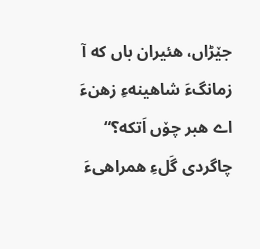جێڑاں، ھئیران باں که آ زمانگءَ شاھینهءِ زهنءَ اے ھبر چۆں اَتکه؟“
چاگردی گَلءِ همراهیءَ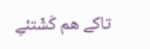تاکے هم کَشّتئےِ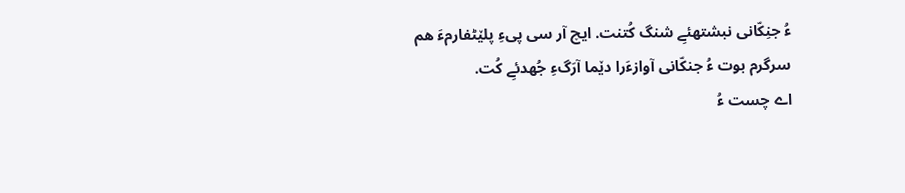ءُ جنِکّانی نبشتهئےِ شنگ کُتنت. ایچ آر سی پیءِ پلێٹفارمءَ هم سرگرم بوت ءُ جنکّانی آوازءَرا دێما آرَگءِ جُهدئےِ کُت.
اے چست ءُ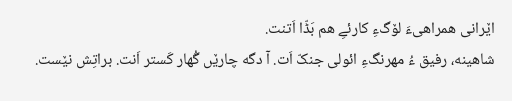اێرانی همراهیءَ لۆگءِ کارئےِ هم بَڈّا اَتنت.
شاهینه، رفیق ءُ مهرنگءِ ائولی جنکّ اَت. آ دگه چارێں گُهار کَستر اَنت. براتِش نێست.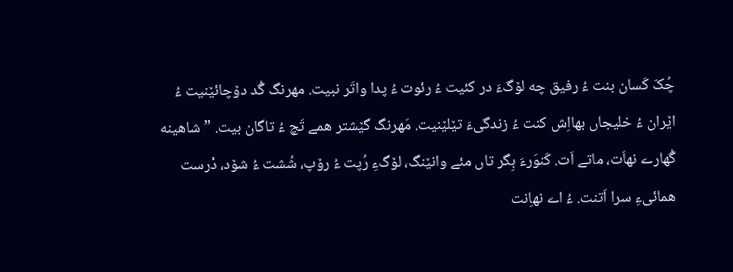چُکّ کَسان بنت ءُ رفیق چه لۆگءَ در کئیت ءُ رئوت ءُ پدا واتَر نبیت. مهرنگ گُد دۆچائێنیت ءُ اێران ءُ خلیجاں بهااِش کنت ءُ زندگیءَ تێلێنیت. مَھرنگ گێشتر همے تَچ ءُ تاگان بیت. ”شاھینه گُھارے نهاَت، ماتے اَت. کَنوَرءَ بِگر تاں مئے وانێنگ، لۆگءِ رُپت ءُ رۆپ، شُشت ءُ شۆد، دْرست ھمائیءِ سرا اَتنت. ءُ اے نهاِنت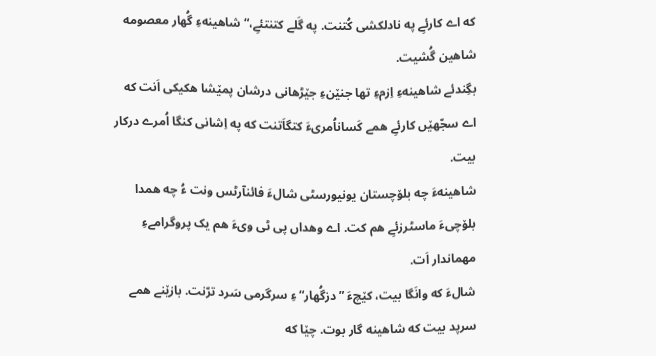که اے کارئےِ په نادلکشی کُتنت. په گَلے کتنتئےِ،“ شاهینهءِ گُهار معصومه شاھین گُشیت.
بگِندئے شاهینهءِ اِزمءِ تها جنێنءِ جێڑهانی درشان پمێشا هکیکی اَنت که اے سجّهێں کارئےِ همے کَساناُمریءَ کتگاَتنت که په اِشانی کنگا اُمرے درکار بیت.
شاهینهءَ چه بلۆچستان یونیورسٹی شالءَ فائنآرٹس ونت ءُ چه همدا بلۆچیءَ ماسٹرزئےِ هم کت. اے وهداں پی ٹی ویءَ هم یک پروگرامےءِ مهماندار اَت.
شالءَ که وانَگا بیت، کێچءَ ”دزگُهار“ءِ سرگرمی سَرد ترّنت. بازێنے همے سرپد بیت که شاهینه گار بوت. چێا که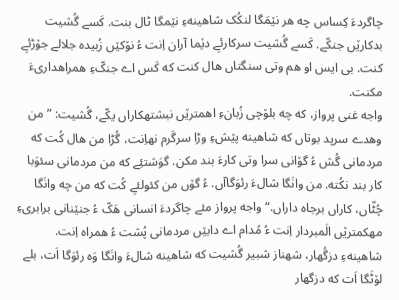چاگردءَ کِساس چه هر نێمَگا لنکُک شاهینهءِ نێمگا ٹال بنت. کَسے گُشیت بدکارێں جنکّے. کَسے گُشیت سرکارئےِ دێما آران اِنت ءُ نۆکێں زُبیده جلالے جۆڑئےِ کنت. بی ایس او هم وتی سنگتاں هال کنت که کَس اے جنکّءِ همراهداریءَ مکنت.
واجه غنی پرواز، که چه بلۆچی زُبانءِ اهمترێں نبشتهکاراں یکّے، گُشیت: ”من وھدے سرپد بوتاں که شاھینه پێشءِ وڑا سرگَرم نهاِنت، گُڑا من ھال کُت که مردمانی گُش ءُ گۆانی سرا وتی کارءَ بند مکن. گوَشتئِے که من مردمانی سئوَبا کار بند نکُته. من وانَگا شالءَ رئوَگاآں. ءُ گۆں من کئولئےِ کُت که من چه وانَگا چُٹّاں، کاراں برجاه داراں.“ واجه پرواز مئے چاگردءَ انسانی هَکّ ءُ جنێنانی برابریءِ مهکمترێں الَمبردار اِنت ءُ مُدام اے دابێں مردمانی پُشت ءُ همراه اِنت.
شاھینهءِ دزگُھار، شھناز شبیر گُشیت که شاهینه شالءَ وانَگا وَه رئوَگا اَت، بلے لۆٹَگا اَت که دزگھار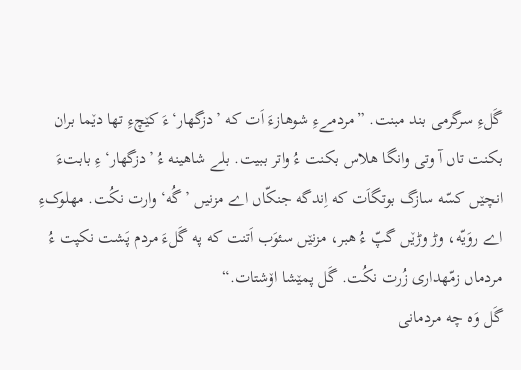گَلءِ سرگرمی بند مبنت. ”مردمےءِ شوھازءَ اَت که ’دزگھار‘ءَ کێچءِ تھا دێما بران بکنت تاں آ وتی وانگا ھلاس بکنت ءُ واتر ببیت. بلے شاھینه ءُ ’دزگھار‘ءِ بابتءَ انچێں کسّه سازگ بوتگاَت که اِندگه جنکّاں اے مزنیں ’گُه‘ وارت نکُت. مھلوکءِ اے روَیّه، وڑ وڑێں گپّ ءُ ھبر، مزنێں سئوَب اَتنت که په گَلءَ مردم پَشت نکپت ءُ مردماں زمّهداری زُرت نکُت. گَل پمێشا اۆشتات.“
گَل وَه چه مردمانی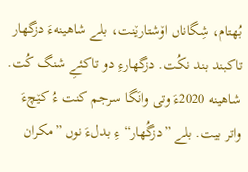بُھتام، شِگاناں اۆشتارێنت، بلے شاھینهءَ دزگھار تاکبند بند نکُت. دزگھارءِ دو تاکئےِ شنگ کُت.
شاهینه 2020ءَ وتی وانَگا سرجم کنت ءُ کێچءَ واتر بیت. بلے ”دزگُهار“ءِ بدلءَ نوں ”مکران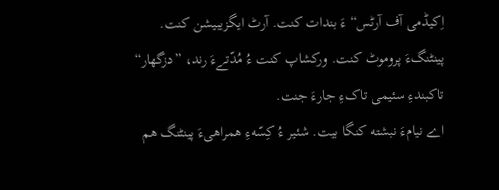اِکیڈمی آف آرٹس“ءَ بندات کنت. آرٹ ایگزیبیشن کنت. پینٹنگءَ پروموٹ کنت. ورکشاپ کنت ءُ مُدّتےءَ رند، ”دزگھار“ تاکبندءِ سئیمی تاکءِ جارءَ جنت.
اے نیامءَ نبشته کنگا بیت. شئیر ءُ کِسّهءِ همراهیءَ پینٹنگ هم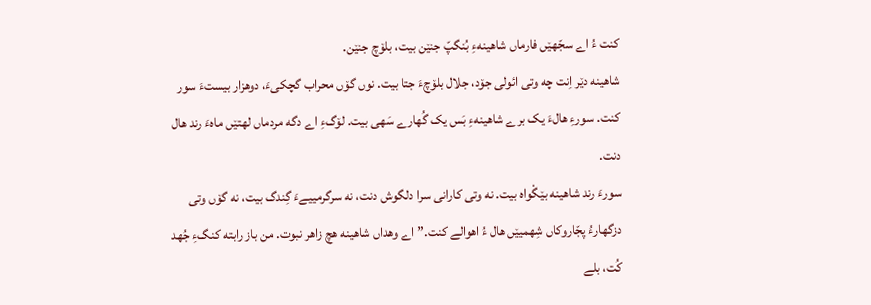کنت ءُ اے سجّهێں فارماں شاهینهءِ بُنگپّ جنێن بیت، بلۆچ جنێن.
شاهینه دێر اِنت چه وتی ائولی جۆد، جلال بلۆچءَ جتا بیت. نوں گۆں محراب گچکیءَ، دوھزار بیستءَ سور کنت. سورءِ هالءَ یک برے شاھینهءِ بَس یک گُھارے سَھی بیت. لۆگءِ اے دگه مردماں لھتێں ماهءَ رند ھال دنت.
سورءَ رند شاهینه بێگْواه بیت. نه وتی کارانی سرا دلگوش دنت، نه سرگرمییےءَ گِندگ بیت، نه گۆں وتی دزگھارءُ پجّاروکاں شِھمیێں ھال ءُ اھوالے کنت.”اے وھداں شاھینه ھچ زاھر نبوت. من باز رابته کنگءِ جُھد کُت، بلے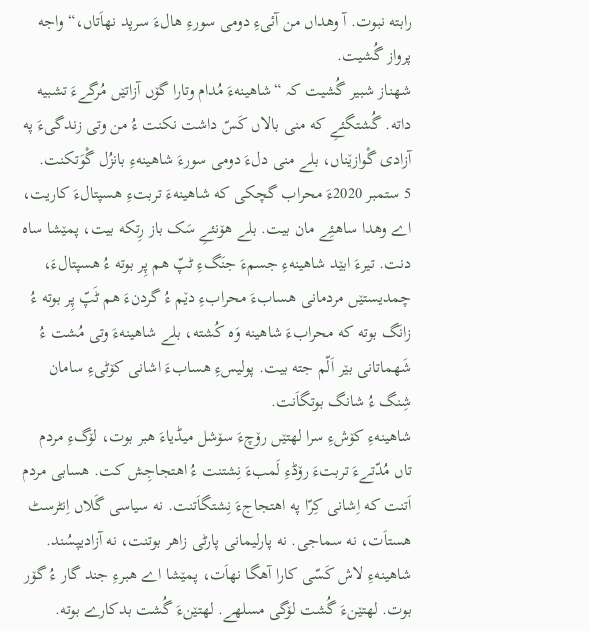رابته نبوت. آ وھداں من آئیءِ دومی سورءِ ھالءَ سرپد نهاَتاں،“ واجه پرواز گُشیت.
شھناز شبیر گُشیت کہ “شاھینهءَ مُدام وتارا گۆں آزاتێں مُرگےءَ تشبیه داته. گُشتگئےِ که منی بالاں کَسّ داشت نکنت ءُ من وتی زندگیءَ په آزادی گْوازێناں، بلے منی دلءَ دومی سورءَ شاھینهءِ بانزُل گْوَتکنت.
5 ستمبر 2020ءَ محراب گچکی که شاهینهءَ تربتءِ هسپتالءَ کاریت، اے وھدا ساهئِے مان بیت. بلے هۆنئےِ سَک باز رِتکه بیت، پمێشا ساه دنت. تیرءَ ابێد شاھینهءِ جسمءَ جنَگءِ ٹپّ ھم پِر بوته ءُ هسپتالءَ، چمدیستێں مردمانی ھسابءَ محرابءِ دێم ءُ گردنءَ ھم ٹَپّ پِر بوته ءُ زانَگ بوته که محرابءَ شاهینه وَه کُشته، بلے شاهینهءَ وتی مُشت ءُ شَهماتانی بێر اَلّم جته بیت. پولیسءِ ھسابءَ اشانی کۆٹیءِ سامان شِنگ ءُ شانگ بوتگاَنت.
شاهینهءِ کۆشءِ سرا لهتێں رۆچءَ سۆشل میڈیاءَ هبر بوت، لۆگءِ مردم تاں مُدّتےءَ تربتءَ رۆڈءِ لَمبءَ نِشتنت ءُ اهتجاجِش کت. هسابی مردم اَتنت که اِشانی کِرّا په اهتجاجءَ نِشتگاَتنت. نه سیاسی گَلاں اِنٹرسٹ هستاَت، نه سماجی. نه پارلیمانی پارٹی زاهر بوتنت، نه آزادیپسُند. شاهینهءِ لاش کَسّی کارا آهگا نهاَت، پمێشا اے هبرءِ جند گار ءُ گۆر بوت. لهتێنءَ گُشت لۆگی مسلهے. لهتێنءَ گُشت بدکارے بوته.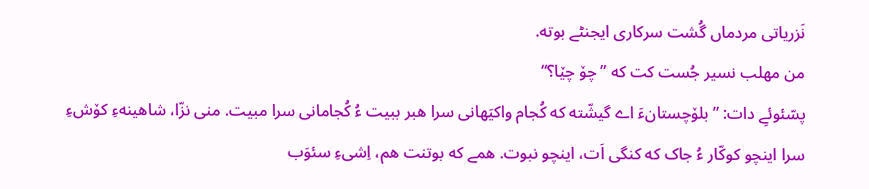نَزریاتی مردماں گُشت سرکاری ایجنٹے بوته.
من مهلب نسیر جُست کت که ”چۆ چێا؟“
پسّئوئےِ دات: ”بلۆچستانءَ اے گیشّته که کُجام واکیَھانی سرا ھبر ببیت ءُ کُجامانی سرا مبیت. منی نزّا، شاھینهءِ کۆشءِ سرا اینچو کوکّار ءُ جاک که کنگی اَت، اینچو نبوت. ھمے که بوتنت هم، اِشیءِ سئوَب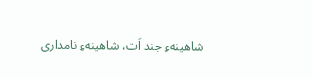شاھینهءِ جند اَت، شاھینهءِ نامداری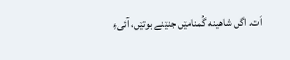اَت. اگں شاهینه گُمنامێں جنێنے بوتێں، آئیءِ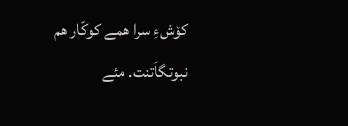کۆشءِ سرا همے کوکّار ھم نبوتگاَتنت. مئے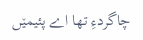چاگردءِ تھا اے پئیمێں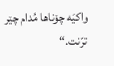واکیَه چۆناھا مُدام چێر ترّنت.“